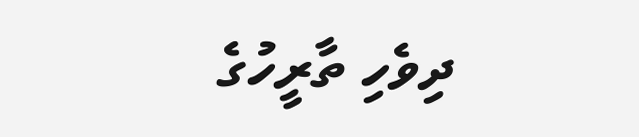ދިވެހި ތާރީހުގެ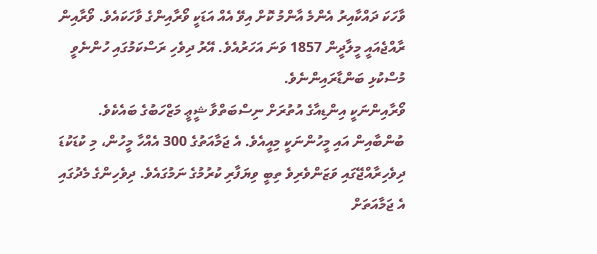ވާހަކަ ދައްކާއިރު އެންމެ އާންމު ކޮށް އިވޭ އެއް އަޑަކީ ވޯރާއިންގެ ވާހަކައެވެ. ވޯރާއިން ރާއްޖެއައީ މީލާދީން 1857 ވަނަ އަހަރުއެވެ. އޭރު ދިވެހި ރަސްކަމުގައި ހުންނެވީ މުސްކުޅި ބަންޑާރައިންނެވެ.
ވޯރާއިންނަކީ އިންޑިއާގެ އުތުރަށް ނިސްބަތްވާ ޝީޢީ މަޒްހަބުގެ ބައެކެވެ. ބުންބާއިން އައި މީހުންނަކީ މިއީއެވެ. އެ ޖަމާއަތުގެ 300 އެއްހާ މީހުން، މި ކުޑަކުޑަ ދިވެހިރާއްޖޭގައި ވަޒަންވެރިވެ ތިބީ ވިޔަފާރި ކުރުމުގެ ނަމުގައެވެ. ދިވެހިންގެ މެދުގައި އެ ޖަމާއަތަށް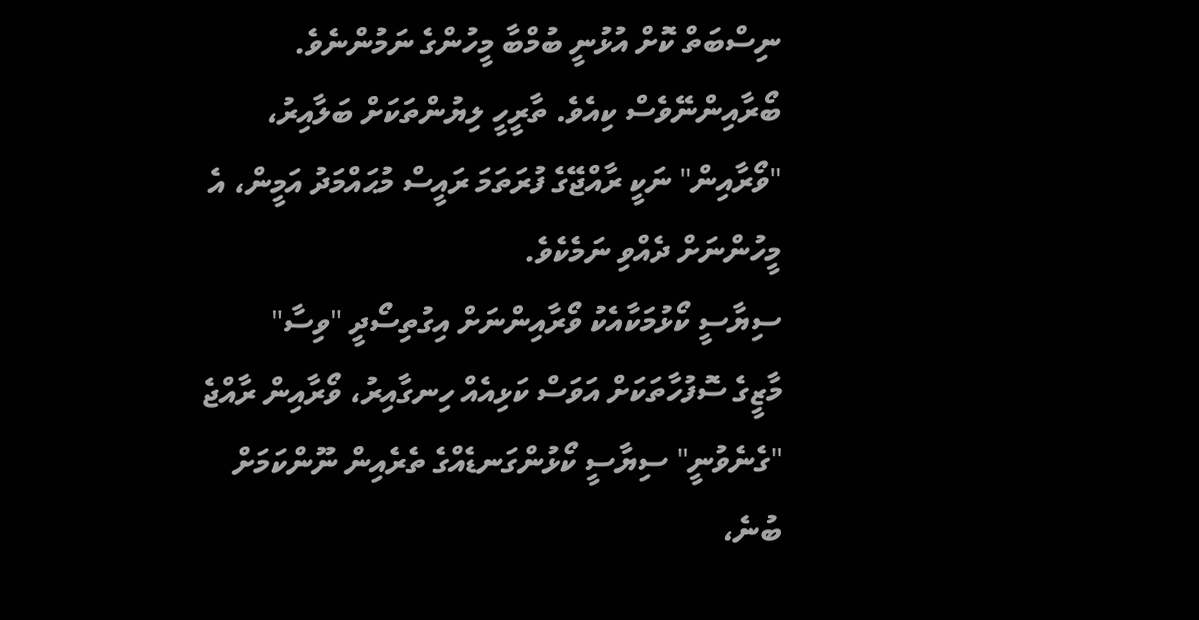ނިސްބަތް ކޮށް އުޅުނީ ބުމްބާ މީހުންގެ ނަމުންނެވެ. ބޯރާއިންނޭވެސް ކިއެވެ. ތާރީހީ ލިޔުންތަކަށް ބަލާއިރު، "ވޯރާއިން" ނަކީ ރާއްޖޭގެ ފުރަތަމަ ރައީސް މުޙައްމަދު އަމީން، އެ މީހުންނަށް ދެއްވި ނަމެކެވެ.
ސިޔާސީ ކޯޅުމަކާއެކު ވޯރާއިންނަށް އިގުތިސޯދީ "ވިސާ"
މާޒީގެ ސޮފުހާތަކަށް އަވަސް ކަޅިއެއް ހިނގާއިރު، ވޯރާއިން ރާއްޖެ "ގެނެވުނީ" ސިޔާސީ ކޯޅުންގަނޑެއްގެ ތެރެއިން ނޫންކަމަށް ބުނެ،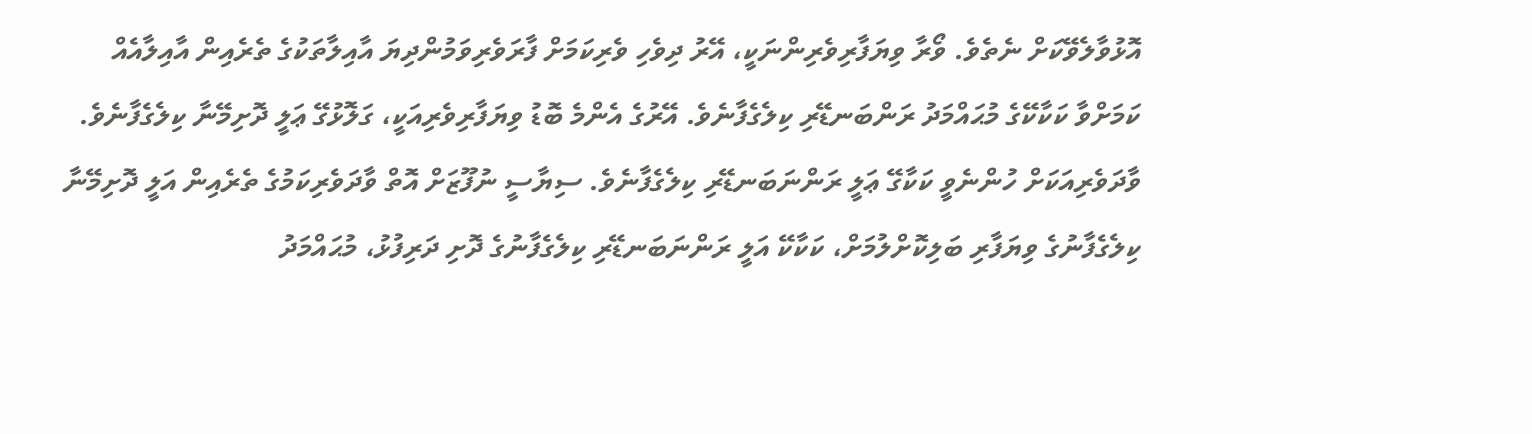އޮޅުވާލެވޭކަށް ނެތެވެ. ވޯރާ ވިޔަފާރިވެރިންނަކީ، އޭރު ދިވެހި ވެރިކަމަށް ފާރަވެރިވަމުންދިޔަ އާއިލާތަކުގެ ތެރެއިން އާއިލާއެއް ކަމަށްވާ ކަކާކޭގެ މުޙައްމަދު ރަންބަނޑޭރި ކިލެގެފާނެވެ. އޭރުގެ އެންމެ ބޮޑު ވިޔަފާރިވެރިއަކީ، ގަލޮޅުގޭ ޢަލީ ދޮށިމޭނާ ކިލެގެފާނެވެ. ވާދަވެރިއަކަށް ހުންނެވީ ކަކާގޭ ޢަލީ ރަންނަބަނޑޭރި ކިލެގެފާނެވެ. ސިޔާސީ ނުފޫޒަށް އޮތް ވާދަވެރިކަމުގެ ތެރެއިން އަލީ ދޮށިމޭނާ ކިލެގެފާނުގެ ވިޔަފާރި ބަލިކޮށްލުމަށް، ކަކާކޭ އަލީ ރަންނަބަނޑޭރި ކިލެގެފާނުގެ ދޮށި ދަރިފުޅު، މުޙައްމަދު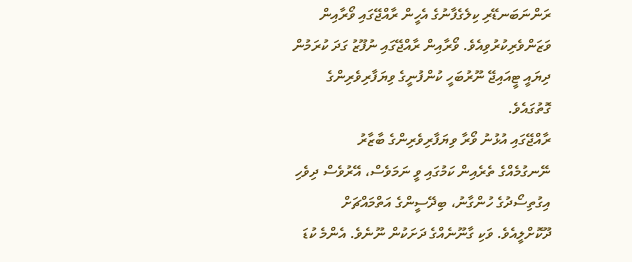ރަންނަބަނޑޭރި ކިލެގެފާނުގެ އެހީން ރާއްޖޭގައި ވޯރާއިން ވަޒަންވެރިކުރުވިއެވެ. ވޯރާއިން ރާއްޖޭގައި ނުފޫޒު ގަދަ ކުރަމުން ދިޔައީ ޓީއައިޖޭ ނޫރުބަހީ ކުންފުނީގެ ވިޔަފާރިވެރިންގެ ގޮތުގައެވެ.
ރާއްޖޭގައި އުޅުނު ވޯރާ ވިޔަފާރިވެރިންގެ ބާޒާރު
ނޭނގުމެއްގެ ތެރެއިން ކަމުގައި ވީ ނަމަވެސް، އޭރުވެސް ދިވެހި އިގުތިސޯދުގެ ހުންގާނު، ބިދޭސީންގެ އަތްމައްޗަށް ދޫކޮށްލީއެވެ. ވަކި ގާނޫނެއްގެ ދަށަކުން ނޫނެވެ. އެންމެ ކުޑަ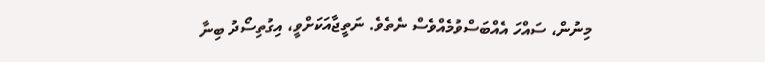މިނުން، ސައްހަ އެއްބަސްވުމެއްވެސް ނެތެވެ. ނަތީޖާއަކަށްވީ، އިގުތިސޯދު ބިނާ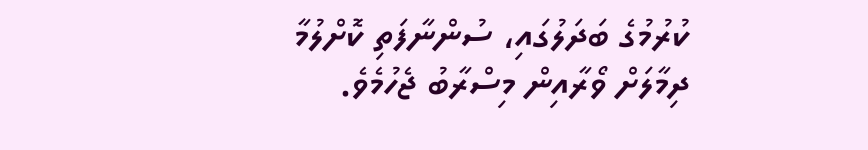ކުރުމުގެ ބަދަލުގައި، ސުންނާފަތި ކޮށްލުމާ ދިމާލަށް ވޯރާއިން މިސްރާބު ޖެހުމެވެ.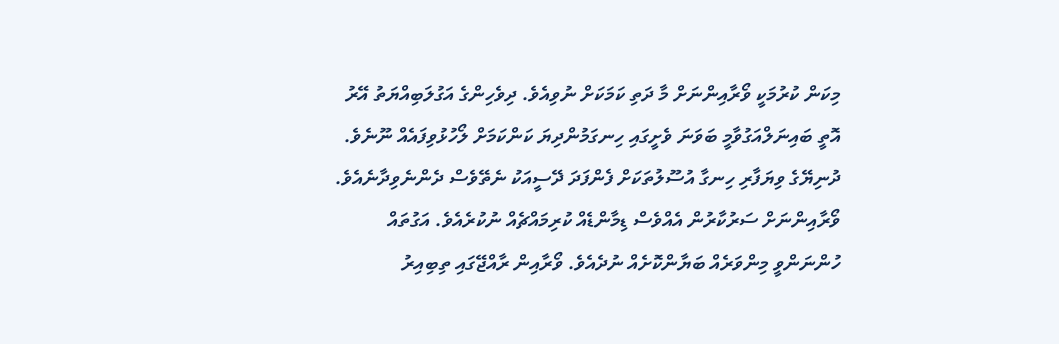މިކަން ކުރުމަކީ ވޯރާއިންނަށް މާ ދަތި ކަމަކަށް ނުވިއެވެ. ދިވެހިންގެ އަގުލަބިއްޔަތު އޭރު އޮތީ ބައިނަލްއަގުވާމީ ބަވަނަ ވެށީގައި ހިނގަމުންދިޔަ ކަންކަމަށް ލޯހުޅުވިފައެއް ނޫނެވެ. ދުނިޔޭގެ ވިޔަފާރި ހިނގާ އުސޫލުތަކަށް ފެންފަދަ ދޭސީއަކު ނެތޭވެސް ދެންނެވިދާނެއެވެ.
ވޯރާއިންނަށް ސަރުކާރުން އެއްވެސް ޑިމާންޑެއް ކުރިމައްޗެއް ނުކުރެއެވެ. އަގުތައް ހުންނަންވީ މިންވަރެއް ބަޔާންކޮށެއް ނުދެއެވެ. ވޯރާއިން ރާއްޖޭގައި ތިބިއިރު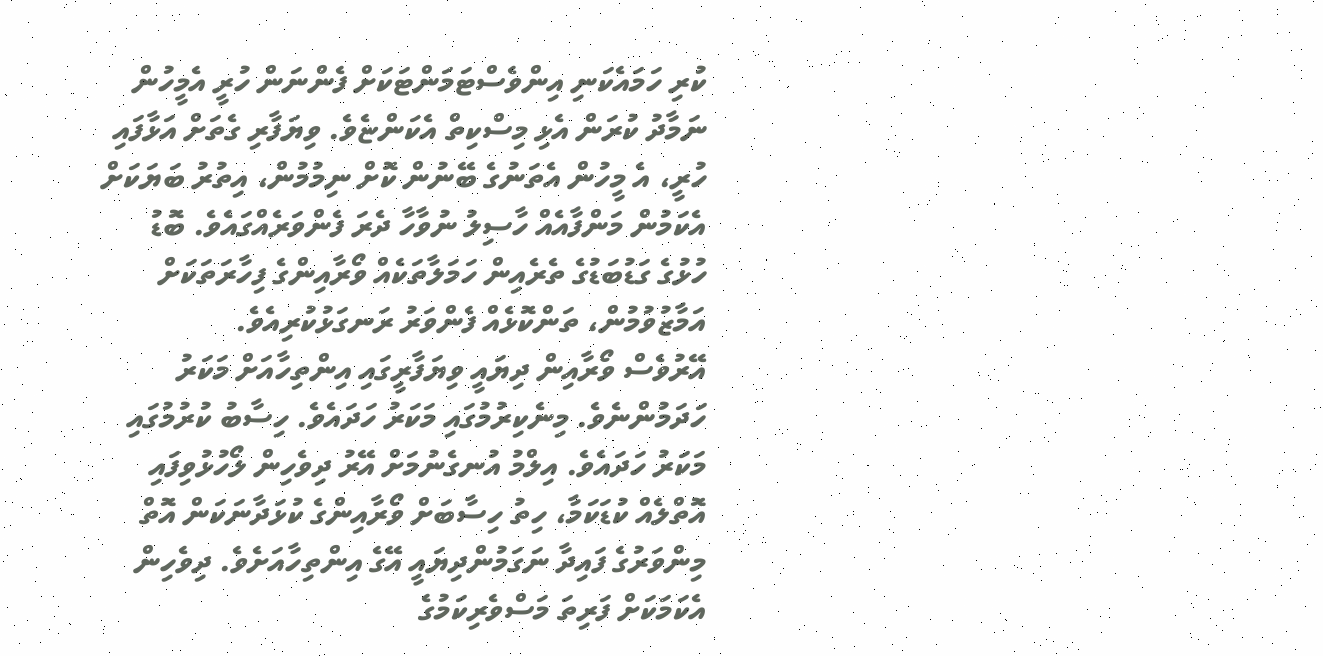ކުރި ހަމައެކަނި އިންވެސްޓަމަންޓަކަށް ފެންނަން ހުރީ އެމީހުން ނަމާދު ކުރަން އެޅި މިސްކިތް އެކަންޏެވެ. ވިޔަފާރި ގެތަށް އަޅާފައި ހުރީ، އެ މީހުން އެތަނުގެ ބޭނުން ކޮށް ނިމުމުން، އިތުރު ބަޔަކަށް އެކަމުން މަންފާއެއް ހާސިލު ނުވާހާ ދެރަ ފެންވަރެއްގައެވެ. ބޮޑު ހުޅުގެ ގަޑުބަޑުގެ ތެރެއިން ހަމަލާތަކެއް ވޯރާއިންގެ ފިހާރަތަކަށް އަމާޒުވުމުން، ތަންކޮޅެއް ފެންވަރު ރަނގަޅުކުރިއެވެ.
އޭރުވެސް ވޯރާއިން ދިޔައީ ވިޔަފާރީގައި އިންތިހާއަށް މަކަރު ހަދަމުންނެވެ. މިނެކިރުމުގައި މަކަރު ހަދައެވެ. ހިސާބު ކުރުމުގައި މަކަރު ހަދައެވެ. އިލްމު އުނގެނުމަށް އޭރު ދިވެހިން ލޯހުޅުވިފައި އޮތްލެއް ކުޑަކަމާ، ހިތު ހިސާބަށް ވޯރާއިންގެ ކުޅަދާނަކަން އޮތް މިންވަރުގެ ފައިދާ ނަގަމުންދިޔައީ އޭގެ އިންތިހާއަށެވެ. ދިވެހިން އެކަމަކަށް ފަރިތަ މަސްވެރިކަމުގެ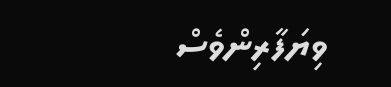ވިޔަފާރިންވެސް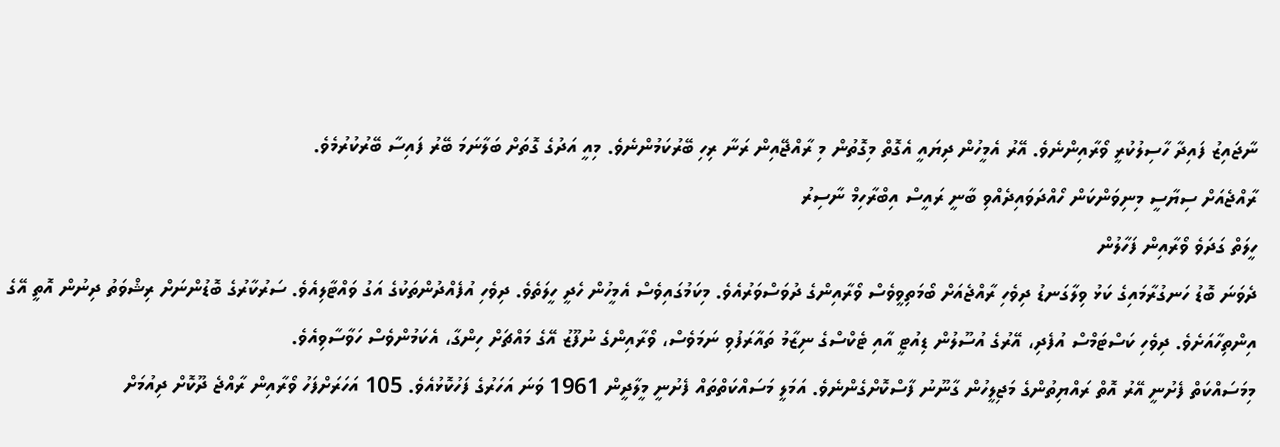ނާޖައިޒު ފައިދާ ހާސިލުކުރީ ވޯރާއިންނެވެ. އޭރު އެމީހުން ދިޔައީ އެގޮތް މިގޮތުން މި ރާއްޖޭއިން ރަނާ ރިހި ބޭރުކަމުންނެވެ. މިއީ އަދުގެ ގޮތަށް ބަލާނަމަ ބޭރު ފައިސާ ބޭރުކުރުމެވެ.
ރާއްޖެއަށް ސިޔާސީ މިނިވަންކަން ހޯއްދަވައިދެއްވި ބާނީ ރައީސް އިބްރާހިމް ނާސިރު
ހީލަތް ގަދަވެ ވޯރާއިން ފަހާލުން
ދެވަނަ ބޮޑު ހަނގުރާމައިގެ ކަޅު ވިލާގަނޑު ދިވެހި ރާއްޖެއަށް ބޯމަތިވީވެސް ވޯރާއިންގެ ދުވަސްވަރުއެވެ. މިކަމުގައިވެސް އެމީހުން ހެދީ ހީލަތެވެ. ދިވެހި އުފެއްދުންތަކުގެ އަގު ވައްޓާލިއެވެ. ސަރުކާރުގެ ބޮޑުންނަށް ރިޝްވަތު ދިނުން އޮތީ އޭގެ އިންތިހާއަށެވެ. ދިވެހި ކަސްޓަމްސް އުފެދި، އޭރުގެ އުސޫލުން ޑިއުޓީ އާއި ޓެކްސްގެ ނިޒާމު ތައާރަފުވި ނަމަވެސް، ވޯރާއިންގެ ނުފޫޒު އޭގެ މައްޗަށް ހިންގާ، އެކަމުންވެސް ހަވާސާވިއެވެ.
މިމަސައްކަތް ފެށުނީ އޭރު އޮތް ރައްޔިތުންގެ މަޖިލީހުން ގާނޫނު ފާސްކޮށްގެންނެވެ. އަމަލީ މަސައްކަތްތައް ފެށުނީ މީލާދީން 1961 ވަނަ އަހަރުގެ ފަހުކޮޅުއެވެ. 105 އަހަރަށްފަހު ވޯރާއިން ރާއްޖެ ދޫކޮށް ދިއުމަށް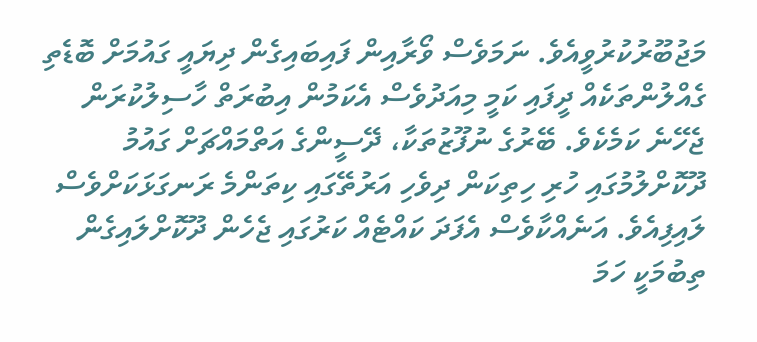މަޖުބޫރުކުރުވީއެވެ. ނަމަވެސް ވޯރާއިން ފައިބައިގެން ދިޔައީ ގައުމަށް ބޮޑެތި ގެއްލުންތަކެއް ދީފައި ކަމީ މިއަދުވެސް އެކަމުން އިބުރަތް ހާސިލުކުރަން ޖެހޭނެ ކަމެކެވެ. ބޭރުގެ ނުފޫޒުތަކާ، ދޭސީންގެ އަތްމައްޗަށް ގައުމު ދޫކޮށްލުމުގައި ހުރި ހިތިކަން ދިވެހި އަރުތޭގައި ކިތަންމެ ރަނގަޅަކަށްވެސް ލައިފިއެވެ. އަނެއްކާވެސް އެފަދަ ކައްޓެއް ކަރުގައި ޖެހެން ދޫކޮށްލައިގެން ތިބުމަކީ ހަމަ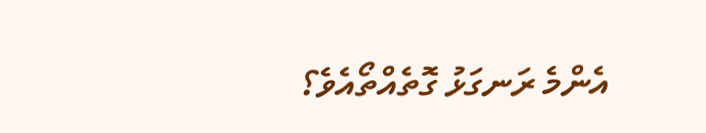އެންމެ ރަނގަޅު ގޮތެއްތޯއެވެ؟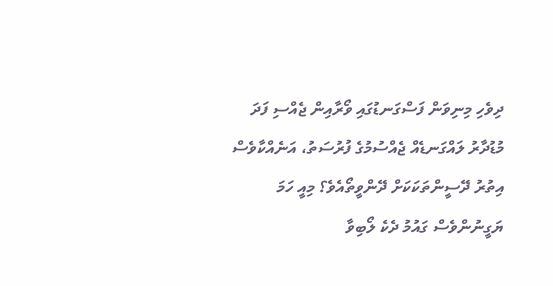ދިވެހި މިނިވަން ފަސްގަނޑުގައި ވޯރާއިން ޖެއްސި ފަދަ މުޑުދާރު ލައްގަނޑެއް ޖެއްސުމުގެ ފުރުސަތު، އަނެއްކާވެސް އިތުރު ދޭސީންތަކަކަށް ދޭންވީތޯއެވެ؟ މިއީ ހަމަ ޔަގީނުންވެސް ގައުމު ދެކެ ލޯބިވާ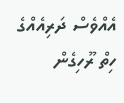އެއްވެސް ދަރިއެއްގެ ހިތް ރޫހިގެން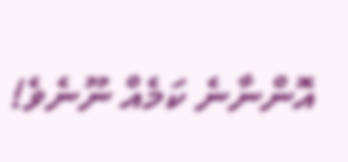އޮންނާނެ ކަމެއް ނޫނެވެ!